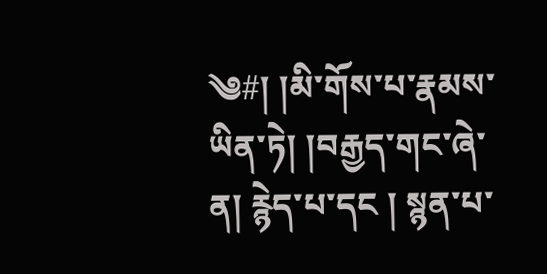༄#། །མི་གོས་པ་རྣམས་ཡིན་ཏེ། །བརྒྱད་གང་ཞེ་ན། རྙེད་པ་དང ། སྙན་པ་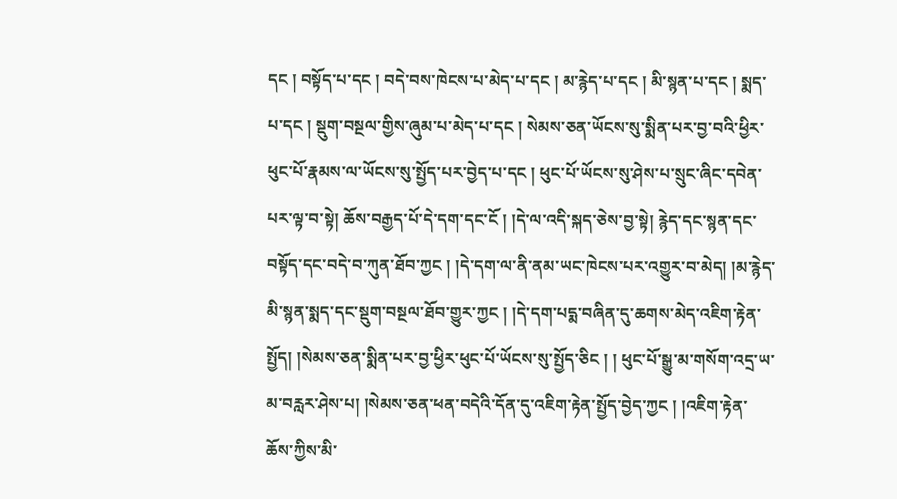དང ། བསྟོད་པ་དང ། བདེ་བས་ཁེངས་པ་མེད་པ་དང ། མ་རྙེད་པ་དང ། མི་སྙན་པ་དང ། སྨད་པ་དང ། སྡུག་བསྔལ་གྱིས་ཞུམ་པ་མེད་པ་དང ། སེམས་ཅན་ཡོངས་སུ་སྨིན་པར་བྱ་བའི་ཕྱིར་ཕུང་པོ་རྣམས་ལ་ཡོངས་སུ་སྤྱོད་པར་བྱེད་པ་དང ། ཕུང་པོ་ཡོངས་སུ་ཤེས་པ་སྲུང་ཞིང་དབེན་པར་ལྟ་བ་སྟེ། ཆོས་བརྒྱད་པོ་དེ་དག་དང་ངོ ། །དེ་ལ་འདི་སྐད་ཅེས་བྱ་སྟེ། རྙེད་དང་སྙན་དང་བསྟོད་དང་བདེ་བ་ཀུན་ཐོབ་ཀྱང ། །དེ་དག་ལ་ནི་ནམ་ཡང་ཁེངས་པར་འགྱུར་བ་མེད། །མ་རྙེད་མི་སྙན་སྨད་དང་སྡུག་བསྔལ་ཐོབ་གྱུར་ཀྱང ། །དེ་དག་པདྨ་བཞིན་དུ་ཆགས་མེད་འཇིག་རྟེན་སྤྱོད། །སེམས་ཅན་སྨིན་པར་བྱ་ཕྱིར་ཕུང་པོ་ཡོངས་སུ་སྤྱོད་ཅིང ། ། ཕུང་པོ་སྒྱུ་མ་གསོག་འདྲ་ཡ་མ་བརླར་ཤེས་པ། །སེམས་ཅན་ཕན་བདེའི་དོན་དུ་འཇིག་རྟེན་སྤྱོད་བྱེད་ཀྱང ། །འཇིག་རྟེན་ཆོས་ཀྱིས་མི་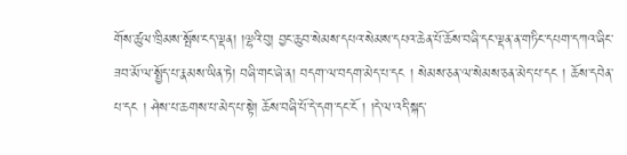གོས་ཚུལ་ཁྲིམས་སྤོས་ངད་ལྡན། །ལྷའི་བུ། བྱང་ཆུབ་སེམས་དཔའ་སེམས་དཔའ་ཆེན་པོ་ཆོས་བཞི་དང་ལྡན་ན་གཏིང་དཔག་དཀའ་ཞིང་ཟབ་མོ་ལ་སྤྱོད་པ་རྣམས་ཡིན་ཏེ། བཞི་གང་ཞེ་ན། བདག་ལ་བདག་མེད་པ་དང ། སེམས་ཅན་ལ་སེམས་ཅན་མེད་པ་དང ། ཆོས་དབེན་པ་དང ། ཤེས་པ་ཆགས་པ་མེད་པ་སྟེ། ཆོས་བཞི་པོ་དེ་དག་དང་ངོ ། །དེ་ལ་འདི་སྐད་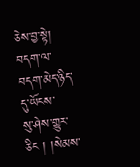ཅེས་བྱ་སྟེ། བདག་ལ་བདག་མེད་ཉིད་དུ་ཡོངས་
སུ་ཤེས་གྱུར་ཅིང ། །སེམས་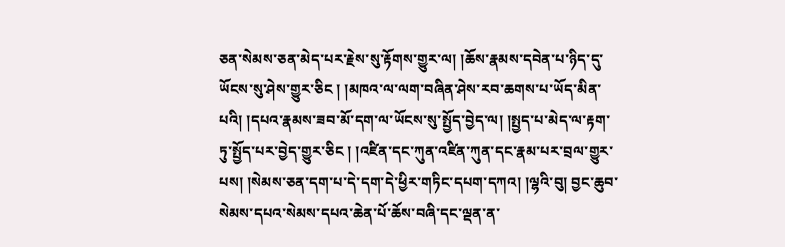ཅན་སེམས་ཅན་མེད་པར་རྗེས་སུ་རྟོགས་གྱུར་ལ། །ཆོས་རྣམས་དབེན་པ་ཉིད་དུ་ཡོངས་སུ་ཤེས་གྱུར་ཅིང ། །མཁའ་ལ་ལག་བཞིན་ཤེས་རབ་ཆགས་པ་ཡོད་མིན་པའི། །དཔའ་རྣམས་ཟབ་མོ་དག་ལ་ཡོངས་སུ་སྤྱོད་བྱེད་ལ། །སྤྱད་པ་མེད་ལ་རྟག་ཏུ་སྤྱོད་པར་བྱེད་གྱུར་ཅིང ། །འཛིན་དང་ཀུན་འཛིན་ཀུན་དང་རྣམ་པར་བྲལ་གྱུར་པས། །སེམས་ཅན་དག་པ་དེ་དག་དེ་ཕྱིར་གཏིང་དཔག་དཀའ། །ལྷའི་བུ། བྱང་ཆུབ་སེམས་དཔའ་སེམས་དཔའ་ཆེན་པོ་ཆོས་བཞི་དང་ལྡན་ན་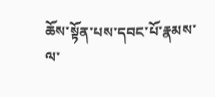ཆོས་སྟོན་པས་དབང་པོ་རྣམས་ལ་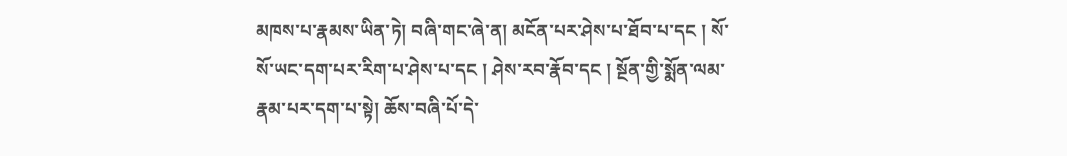མཁས་པ་རྣམས་ཡིན་ཏེ། བཞི་གང་ཞེ་ན། མངོན་པར་ཤེས་པ་ཐོབ་པ་དང ། སོ་སོ་ཡང་དག་པར་རིག་པ་ཤེས་པ་དང ། ཤེས་རབ་རྣོབ་དང ། སྔོན་གྱི་སྨོན་ལམ་རྣམ་པར་དག་པ་སྟེ། ཆོས་བཞི་པོ་དེ་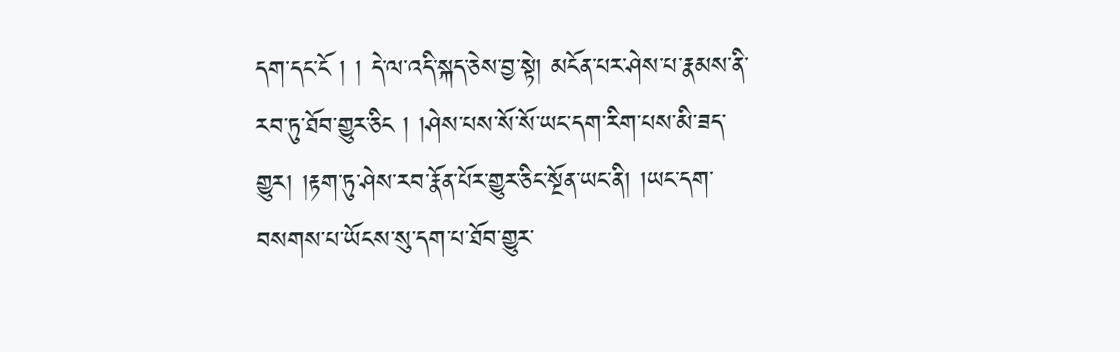དག་དང་ངོ ། ། དེ་ལ་འདི་སྐད་ཅེས་བྱ་སྟེ། མངོན་པར་ཤེས་པ་རྣམས་ནི་རབ་ཏུ་ཐོབ་གྱུར་ཅིང ། །ཤེས་པས་སོ་སོ་ཡང་དག་རིག་པས་མི་ཟད་གྱུར། །རྟག་ཏུ་ཤེས་རབ་རྣོན་པོར་གྱུར་ཅིང་སྔོན་ཡང་ནི། །ཡང་དག་བསགས་པ་ཡོངས་སུ་དག་པ་ཐོབ་གྱུར་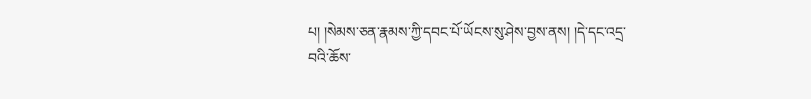པ། །སེམས་ཅན་རྣམས་ཀྱི་དབང་པོ་ཡོངས་སུ་ཤེས་བྱས་ནས། །དེ་དང་འདྲ་བའི་ཆོས་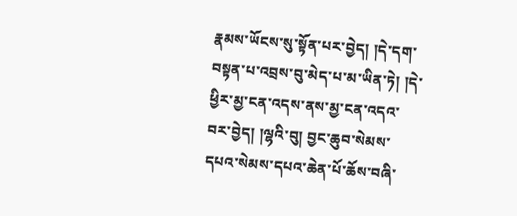རྣམས་ཡོངས་སུ་སྟོན་པར་བྱེད། །དེ་དག་བསྟན་པ་འབྲས་བུ་མེད་པ་མ་ཡིན་ཏེ། །དེ་ཕྱིར་མྱ་ངན་འདས་ནས་མྱ་ངན་འདའ་བར་བྱེད། །ལྷའི་བུ། བྱང་ཆུབ་སེམས་དཔའ་སེམས་དཔའ་ཆེན་པོ་ཆོས་བཞི་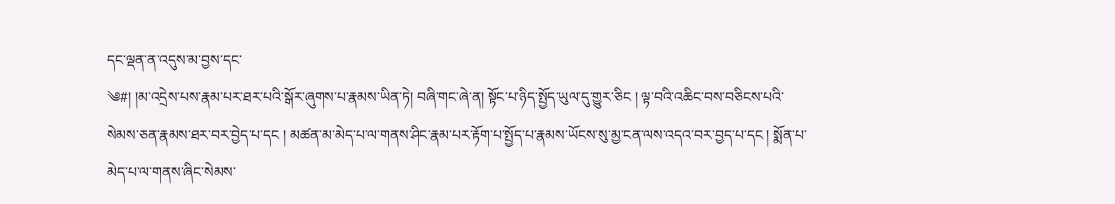དང་ལྡན་ན་འདུས་མ་བྱས་དང་
༄#། །མ་འདྲེས་པས་རྣམ་པར་ཐར་པའི་སྒོར་ཞུགས་པ་རྣམས་ཡིན་ཏེ། བཞི་གང་ཞེ་ན། སྟོང་པ་ཉིད་སྤྱོད་ཡུལ་དུ་གྱུར་ཅིང ། ལྟ་བའི་འཆིང་བས་བཅིངས་པའི་སེམས་ཅན་རྣམས་ཐར་བར་བྱེད་པ་དང ། མཚན་མ་མེད་པ་ལ་གནས་ཤིང་རྣམ་པར་རྟོག་པ་སྤྱོད་པ་རྣམས་ཡོངས་སུ་མྱ་ངན་ལས་འདའ་བར་བྱད་པ་དང ། སྨོན་པ་མེད་པ་ལ་གནས་ཞིང་སེམས་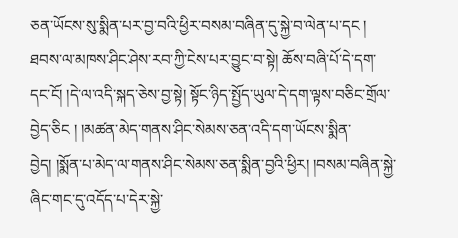ཅན་ཡོངས་སུ་སྨིན་པར་བྱ་བའི་ཕྱིར་བསམ་བཞིན་དུ་སྐྱེ་བ་ལེན་པ་དང ། ཐབས་ལ་མཁས་ཤིང་ཤེས་རབ་ཀྱི་ངེས་པར་བྱུང་བ་སྟེ། ཆོས་བཞི་པོ་དེ་དག་དང་ངོ། །དེ་ལ་འདི་སྐད་ཅེས་བྱ་སྟེ། སྟོང་ཉིད་སྤྱོད་ཡུལ་དེ་དག་ལྟས་བཅིང་གྲོལ་བྱེད་ཅིང ། །མཚན་མེད་གནས་ཤིང་སེམས་ཅན་འདི་དག་ཡོངས་སྨིན་བྱེད། །སྨོན་པ་མེད་ལ་གནས་ཤིང་སེམས་ཅན་སྨིན་བྱའི་ཕྱིར། །བསམ་བཞིན་སྐྱེ་ཞིང་གང་དུ་འདོད་པ་དེར་སྐྱེ་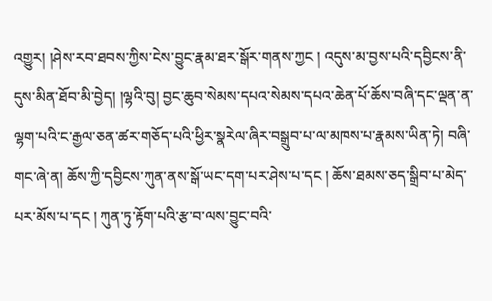འགྱུར། །ཤེས་རབ་ཐབས་ཀྱིས་ངེས་བྱུང་རྣམ་ཐར་སྒོར་གནས་ཀྱང ། འདུས་མ་བྱས་པའི་དབྱིངས་ནི་དུས་མིན་ཐོབ་མི་བྱེད། །ལྷའི་བུ། བྱང་ཆུབ་སེམས་དཔའ་སེམས་དཔའ་ཆེན་པོ་ཆོས་བཞི་དང་ལྡན་ན་ལྷག་པའི་ང་རྒྱལ་ཅན་ཚར་གཅོད་པའི་ཕྱིར་སྣརེལ་ཞིར་བསྒྲུབ་པ་ལ་མཁས་པ་རྣམས་ཡིན་ཏེ། བཞི་གང་ཞེ་ན། ཆོས་ཀྱི་དབྱིངས་ཀུན་ནས་སྒོ་ཡང་དག་པར་ཤེས་པ་དང ། ཆོས་ཐམས་ཅད་སྒྲིབ་པ་མེད་པར་མོས་པ་དང ། ཀུན་ཏུ་རྟོག་པའི་རྩ་བ་ལས་བྱུང་བའི་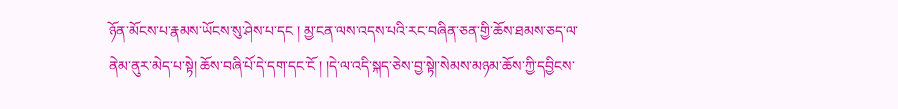ཉོན་མོངས་པ་རྣམས་ཡོངས་སུ་ཤེས་པ་དང ། མྱ་ངན་ལས་འདས་པའི་རང་བཞིན་ཅན་གྱི་ཆོས་ཐམས་ཅད་ལ་ནེམ་ནུར་མེད་པ་སྟེ། ཆོས་བཞི་པོ་དེ་དག་དང་ངོ ། །དེ་ལ་འདི་སྐད་ཅེས་བྱ་སྟེ།་སེམས་མཉམ་ཆོས་ཀྱི་དབྱིངས་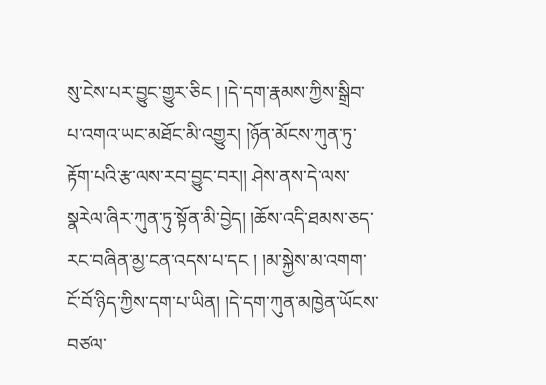སུ་ངེས་པར་བྱུང་གྱུར་ཅིང ། །དེ་དག་རྣམས་ཀྱིས་སྒྲིབ་པ་འགའ་ཡང་མཐོང་མི་འགྱུར། །ཉོན་མོངས་ཀུན་ཏུ་རྟོག་པའི་རྩ་ལས་རབ་བྱུང་བར།། ཤེས་ནས་དེ་ལས་སྣརེལ་ཞིར་ཀུན་ཏུ་སྟོན་མི་བྱེད། །ཆོས་འདི་ཐམས་ཅད་རང་བཞིན་མྱ་ངན་འདས་པ་དང ། །མ་སྐྱེས་མ་འགག་ངོ་བོ་ཉིད་ཀྱིས་དག་པ་ཡིན། །དེ་དག་ཀུན་མཁྱེན་ཡོངས་བཙལ་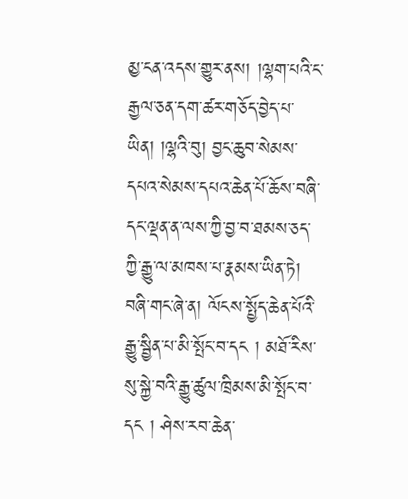མྱ་ངན་འདས་གྱུར་ནས། །ལྷག་པའི་ང་རྒྱལ་ཅན་དག་ཚར་གཅོད་བྱེད་པ་ཡིན། །ལྷའི་བུ། བྱང་ཆུབ་སེམས་དཔའ་སེམས་དཔའ་ཆེན་པོ་ཆོས་བཞི་དང་ལྡན་ན་ལས་ཀྱི་བྱ་བ་ཐམས་ཅད་ཀྱི་རྒྱུ་ལ་མཁས་པ་རྣམས་ཡིན་ཏེ། བཞི་གང་ཞེ་ན། ལོངས་སྤྱོད་ཆེན་པོའི་རྒྱུ་སྦྱིན་པ་མི་སྤོང་བ་དང ། མཐོ་རིས་སུ་སྐྱེ་བའི་རྒྱུ་ཚུལ་ཁྲིམས་མི་སྤོང་བ་དང ། ཤེས་རབ་ཆེན་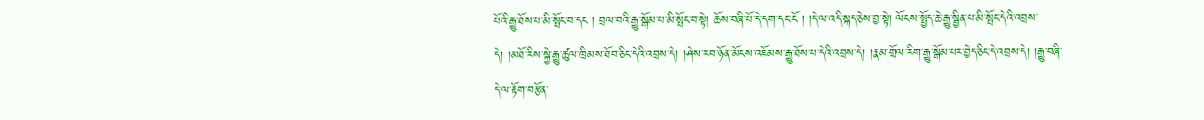པོའི་རྒྱུ་ཐོས་པ་མི་སྤོང་བ་དང ། བྲལ་བའི་རྒྱུ་སྒོམ་པ་མི་སྤོང་བ་སྟེ། ཆོས་བཞི་པོ་དེ་དག་དང་ངོ ། །དེ་ལ་འདི་སྐད་ཅེས་བྱ་སྟེ། ལོངས་སྤྱོད་ཆེ་རྒྱུ་སྦྱིན་པ་མི་སྤོང་དེའི་འབྲས་དེ། །མཐོ་རིས་སྐྱེ་རྒྱུ་ཚུལ་ཁྲིམས་ཐོབ་ཅིང་དེའི་འབྲས་དེ། །ཤེས་རབ་ཉོན་མོངས་འཇོམས་རྒྱུ་ཐོས་པ་དེའི་འབྲས་དེ། །རྣམ་གྲོལ་རིག་རྒྱུ་སྒོམ་པར་བྱེད་ཅིང་དེ་འབྲས་དེ། །རྒྱུ་བཞི་དེ་ལ་རྟོག་བརྩོན་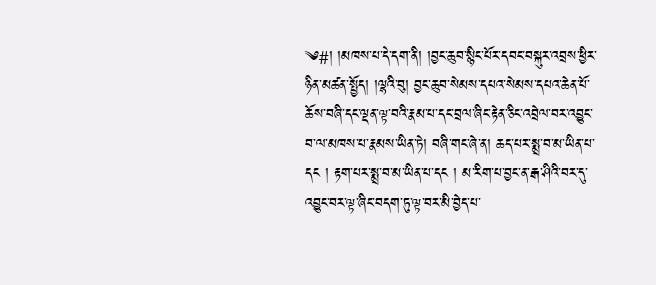༄#། །མཁས་པ་དེ་དག་ནི། །བྱང་ཆུབ་སྙིང་པོར་དབང་བསྐུར་འབྲས་ཕྱིར་ཉིན་མཚན་སྤྱོད། །ལྷའི་བུ། བྱང་ཆུབ་སེམས་དཔའ་སེམས་དཔའ་ཆེན་པོ་ཆོས་བཞི་དང་ལྡན་ལྟ་བའི་རྣམ་པ་དང་བྲལ་ཞིང་རྟེན་ཅིང་འབྲེལ་བར་འབྱུང་བ་ལ་མཁས་པ་རྣམས་ཡིན་ཏེ། བཞི་གང་ཞེ་ན། ཆད་པར་སྨྲ་བ་མ་ཡིན་པ་དང ། རྟག་པར་སྨྲ་བ་མ་ཡིན་པ་དང ། མ་རིག་པ་བྱང་ན་རྒ་ཤིའི་བར་དུ་འབྱུང་བར་ལྟ་ཞིང་བདག་ཏུ་ལྟ་བར་མི་བྱེད་པ་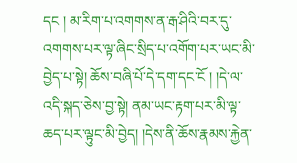དང ། མ་རིག་པ་འགགས་ན་རྒ་ཤིའི་བར་དུ་འགགས་པར་ལྟ་ཞིང་སྲིད་པ་འགོག་པར་ཡང་མི་བྱེད་པ་སྟེ། ཆོས་བཞི་པོ་དེ་དག་དང་ངོ ། །དེ་ལ་འདི་སྐད་ཅེས་བྱ་སྟེ། ནམ་ཡང་རྟག་པར་མི་ལྟ་ཆད་པར་ལྟུང་མི་བྱེད། །དེས་ནི་ཆོས་རྣམས་རྐྱེན་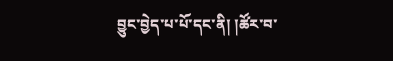བྱུང་བྱེད་པ་པོ་དང་ནི། །ཚོར་བ་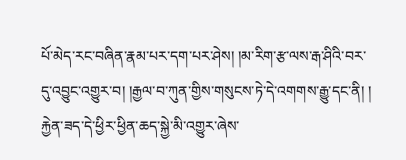པོ་མེད་རང་བཞིན་རྣམ་པར་དག་པར་ཤེས། །མ་རིག་རྩ་ལས་རྒ་ཤིའི་བར་དུ་འབྱུང་འགྱུར་བ། །རྒྱལ་བ་ཀུན་གྱིས་གསུངས་ཏེ་དེ་འགགས་རྒྱུ་དང་ནི། ། རྐྱེན་ཟད་དེ་ཕྱིར་ཕྱིན་ཆད་སྐྱེ་མི་འགྱུར་ཞེས་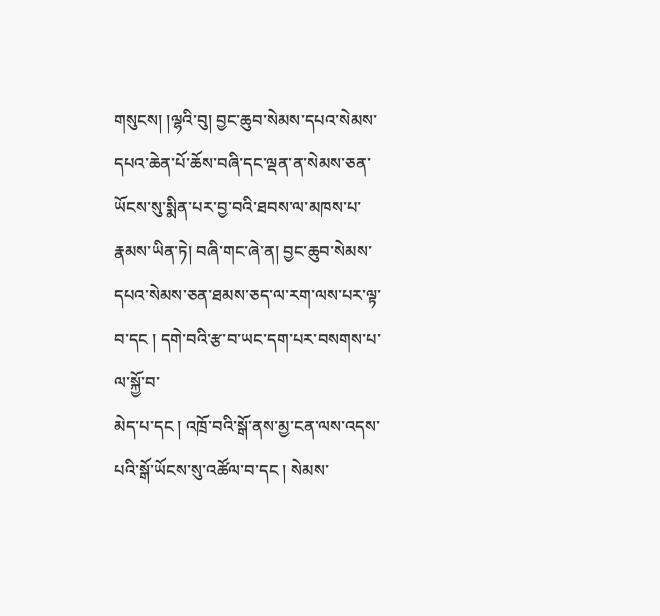གསུངས། །ལྷའི་བུ། བྱང་ཆུབ་སེམས་དཔའ་སེམས་དཔའ་ཆེན་པོ་ཆོས་བཞི་དང་ལྡན་ན་སེམས་ཅན་ཡོངས་སུ་སྨིན་པར་བྱ་བའི་ཐབས་ལ་མཁས་པ་རྣམས་ཡིན་ཏེ། བཞི་གང་ཞེ་ན། བྱང་ཆུབ་སེམས་དཔའ་སེམས་ཅན་ཐམས་ཅད་ལ་རག་ལས་པར་ལྟ་བ་དང ། དགེ་བའི་རྩ་བ་ཡང་དག་པར་བསགས་པ་ལ་སྐྱོ་བ་
མེད་པ་དང ། འཁྲོ་བའི་སྒོ་ནས་མྱ་ངན་ལས་འདས་པའི་སྒོ་ཡོངས་སུ་འཚོལ་བ་དང ། སེམས་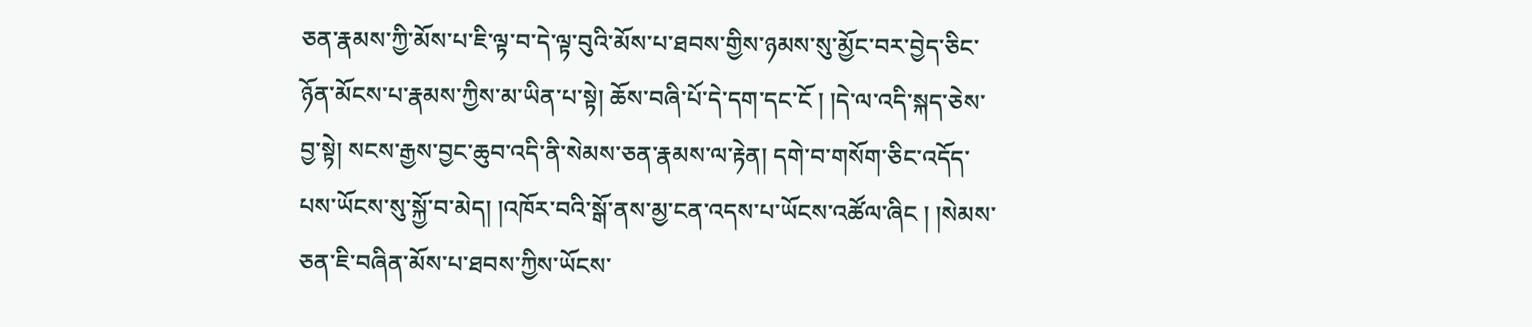ཅན་རྣམས་ཀྱི་མོས་པ་ཇི་ལྟ་བ་དེ་ལྟ་བུའི་མོས་པ་ཐབས་གྱིས་ཉམས་སུ་མྱོང་བར་བྱེད་ཅིང་ཉོན་མོངས་པ་རྣམས་ཀྱིས་མ་ཡིན་པ་སྟེ། ཆོས་བཞི་པོ་དེ་དག་དང་ངོ ། །དེ་ལ་འདི་སྐད་ཅེས་བྱ་སྟེ། སངས་རྒྱས་བྱང་ཆུབ་འདི་ནི་སེམས་ཅན་རྣམས་ལ་རྟེན། དགེ་བ་གསོག་ཅིང་འདོད་པས་ཡོངས་སུ་སྐྱོ་བ་མེད། །འཁོར་བའི་སྒོ་ནས་མྱ་ངན་འདས་པ་ཡོངས་འཚོལ་ཞིང ། །སེམས་ཅན་ཇི་བཞིན་མོས་པ་ཐབས་ཀྱིས་ཡོངས་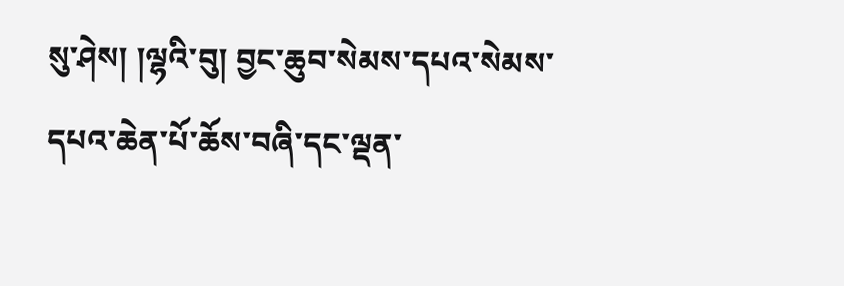སུ་ཤེས། །ལྷའི་བུ། བྱང་ཆུབ་སེམས་དཔའ་སེམས་དཔའ་ཆེན་པོ་ཆོས་བཞི་དང་ལྡན་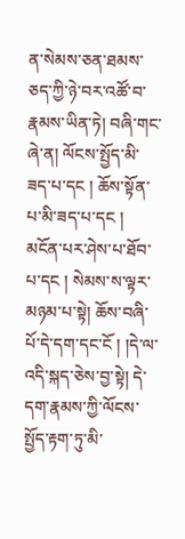ན་སེམས་ཅན་ཐམས་ཅད་ཀྱི་ཉེ་བར་འཚོ་བ་རྣམས་ཡིན་ཏེ། བཞི་གང་ཞེ་ན། ལོངས་སྤྱོད་མི་ཟད་པ་དང ། ཆོས་སྟོན་པ་མི་ཟད་པ་དང ། མངོན་པར་ཤེས་པ་ཐོབ་པ་དང ། སེམས་ས་ལྟར་མཉམ་པ་སྟེ། ཆོས་བཞི་པོ་དེ་དག་དང་ངོ ། །དེ་ལ་འདི་སྐད་ཅེས་བྱ་སྟེ། དེ་དག་རྣམས་ཀྱི་ལོངས་སྤྱོད་རྟག་ཏུ་མི་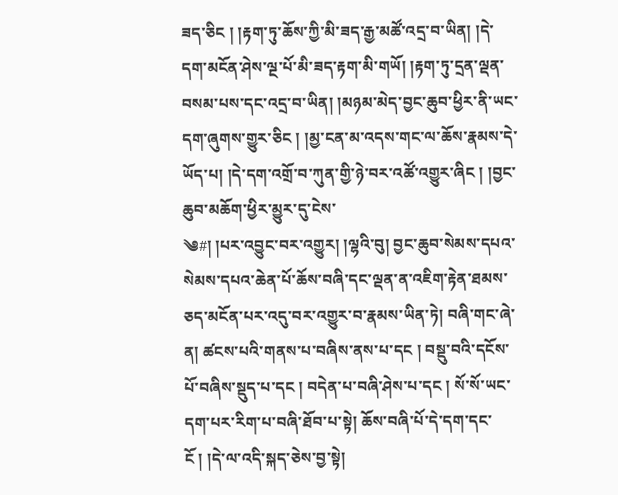ཟད་ཅིང ། །རྟག་ཏུ་ཆོས་ཀྱི་མི་ཟད་རྒྱ་མཚོ་འདྲ་བ་ཡིན། །དེ་དག་མངོན་ཤེས་ལྔ་པོ་མི་ཟད་རྟག་མི་གཡོ། །རྟག་ཏུ་དྲན་ལྡན་བསམ་པས་དང་འདྲ་བ་ཡིན། །མཉམ་མེད་བྱང་ཆུབ་ཕྱིར་ནི་ཡང་དག་ཞུགས་གྱུར་ཅིང ། །མྱ་ངན་མ་འདས་གང་ལ་ཆོས་རྣམས་དེ་ཡོད་པ། །དེ་དག་འགྲོ་བ་ཀུན་གྱི་ཉེ་བར་འཚོ་འགྱུར་ཞིང ། །བྱང་ཆུབ་མཆོག་ཕྱིར་མྱུར་དུ་ངེས་
༄#། །པར་འབྱུང་བར་འགྱུར། །ལྷའི་བུ། བྱང་ཆུབ་སེམས་དཔའ་སེམས་དཔའ་ཆེན་པོ་ཆོས་བཞི་དང་ལྡན་ན་འཇིག་རྟེན་ཐམས་ཅད་མངོན་པར་འདུ་བར་འགྱུར་བ་རྣམས་ཡིན་ཏེ། བཞི་གང་ཞེ་ན། ཚངས་པའི་གནས་པ་བཞིས་ནས་པ་དང ། བསྡུ་བའི་དངོས་པོ་བཞིས་སྡུད་པ་དང ། བདེན་པ་བཞི་ཤེས་པ་དང ། སོ་སོ་ཡང་དག་པར་རིག་པ་བཞི་ཐོབ་པ་སྟེ། ཆོས་བཞི་པོ་དེ་དག་དང་ངོ ། །དེ་ལ་འདི་སྐད་ཅེས་བྱ་སྟེ།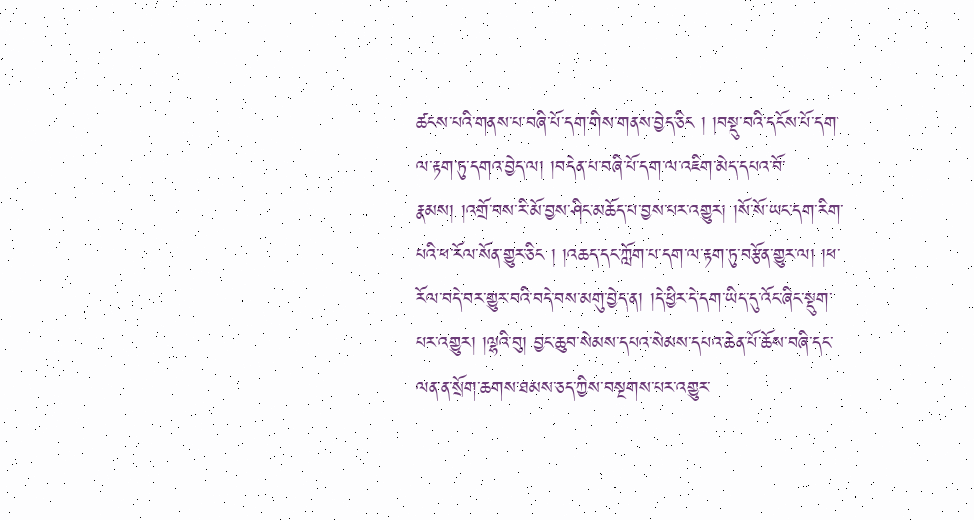ཚངས་པའི་གནས་པ་བཞི་པོ་དག་གིས་གནས་བྱེད་ཅིང ། །བསྡུ་བའི་དངོས་པོ་དག་ལ་རྟག་ཏུ་དགའ་བྱེད་ལ། །བདེན་པ་བཞི་པོ་དག་ལ་འཇིག་མེད་དཔའ་བོ་རྣམས། །འགྲོ་བས་རི་མོ་བྱས་ཤིང་མཆོད་པ་བྱས་པར་འགྱུར། །སོ་སོ་ཡང་དག་རིག་པའི་ཕ་རོལ་སོན་གྱུར་ཅིང ། །འཆད་དང་ཀློག་པ་དག་ལ་རྟག་ཏུ་བརྩོན་གྱུར་ལ། །ཕ་རོལ་བདེ་བར་གྱུར་བའི་བདེ་བས་མགུ་བྱེད་ན། །དེ་ཕྱིར་དེ་དག་ཡིད་དུ་འོང་ཞིང་སྡུག་པར་འགྱུར། །ལྷའི་བུ། བྱང་ཆུབ་སེམས་དཔའ་སེམས་དཔའ་ཆེན་པོ་ཆོས་བཞི་དང་ལན་ན་སྲོག་ཆགས་ཐམས་ཅད་ཀྱིས་བསྔགས་པར་འགྱུར་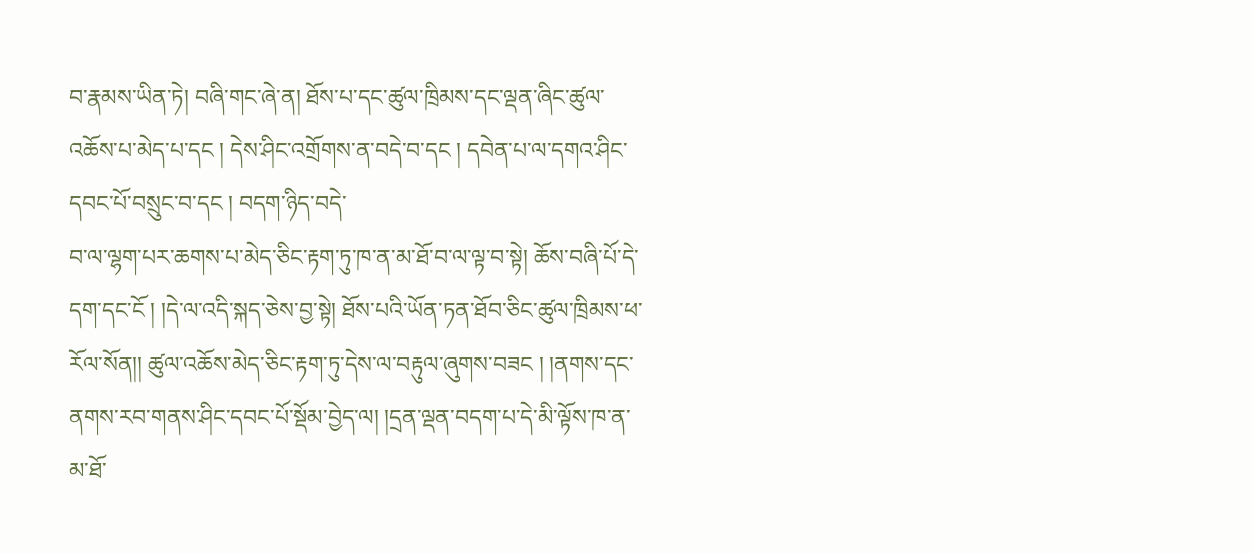བ་རྣམས་ཡིན་ཏེ། བཞི་གང་ཞེ་ན། ཐོས་པ་དང་ཚུལ་ཁྲིམས་དང་ལྡན་ཞིང་ཚུལ་འཆོས་པ་མེད་པ་དང ། དེས་ཤིང་འགྲོགས་ན་བདེ་བ་དང ། དབེན་པ་ལ་དགའ་ཤིང་དབང་པོ་བསྲུང་བ་དང ། བདག་ཉིད་བདེ་
བ་ལ་ལྷག་པར་ཆགས་པ་མེད་ཅིང་རྟག་ཏུ་ཁ་ན་མ་ཐོ་བ་ལ་ལྟ་བ་སྟེ། ཆོས་བཞི་པོ་དེ་དག་དང་ངོ ། །དེ་ལ་འདི་སྐད་ཅེས་བྱ་སྟེ། ཐོས་པའི་ཡོན་ཏན་ཐོབ་ཅིང་ཚུལ་ཁྲིམས་ཕ་རོལ་སོན།། ཚུལ་འཆོས་མེད་ཅིང་རྟག་ཏུ་དེས་ལ་བརྟུལ་ཞུགས་བཟང ། །ནགས་དང་ནགས་རབ་གནས་ཤིང་དབང་པོ་སྡོམ་བྱེད་ལ། །དྲན་ལྡན་བདག་པ་དེ་མི་ལྟོས་ཁ་ན་མ་ཐོ་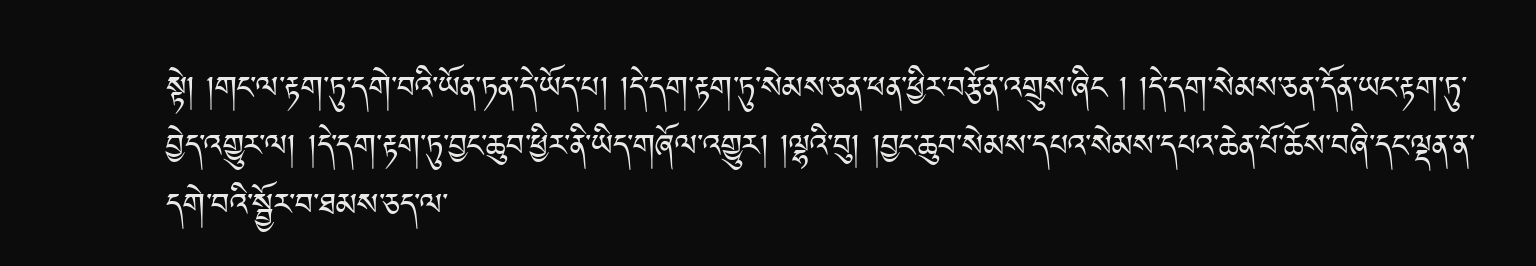སྟེ། །གང་ལ་རྟག་ཏུ་དགེ་བའི་ཡོན་ཏན་དེ་ཡོད་པ། །དེ་དག་རྟག་ཏུ་སེམས་ཅན་ཕན་ཕྱིར་བརྩོན་འགྲུས་ཞིང ། །དེ་དག་སེམས་ཅན་དོན་ཡང་རྟག་ཏུ་བྱེད་འགྱུར་ལ། །དེ་དག་རྟག་ཏུ་བྱང་ཆུབ་ཕྱིར་ནི་ཡིད་གཞོལ་འགྱུར། །ལྷའི་བུ། །བྱང་ཆུབ་སེམས་དཔའ་སེམས་དཔའ་ཆེན་པོ་ཆོས་བཞི་དང་ལྡན་ན་དགེ་བའི་སྦྱོར་བ་ཐམས་ཅད་ལ་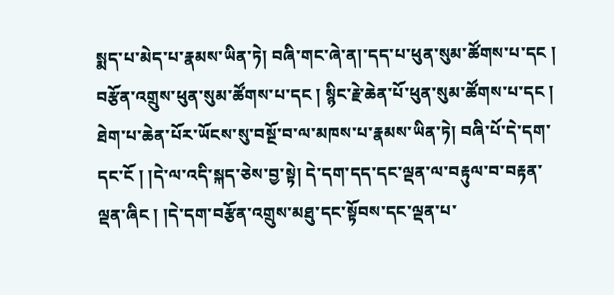སྨད་པ་མེད་པ་རྣམས་ཡིན་ཏེ། བཞི་གང་ཞེ་ན།་དད་པ་ཕུན་སུམ་ཚོགས་པ་དང ། བརྩོན་འགྲུས་ཕུན་སུམ་ཚོགས་པ་དང ། སྙིང་རྗེ་ཆེན་པོ་ཕུན་སུམ་ཚོགས་པ་དང ། ཐེག་པ་ཆེན་པོར་ཡོངས་སུ་བསྔོ་བ་ལ་མཁས་པ་རྣམས་ཡིན་ཏེ། བཞི་པོ་དེ་དག་དང་ངོ ། །དེ་ལ་འདི་སྐད་ཅེས་བྱ་སྟེ། དེ་དག་དད་དང་ལྡན་ལ་བརྟུལ་བ་བརྟན་ལྡན་ཞིང ། །དེ་དག་བརྩོན་འགྲུས་མཐུ་དང་སྟོབས་དང་ལྡན་པ་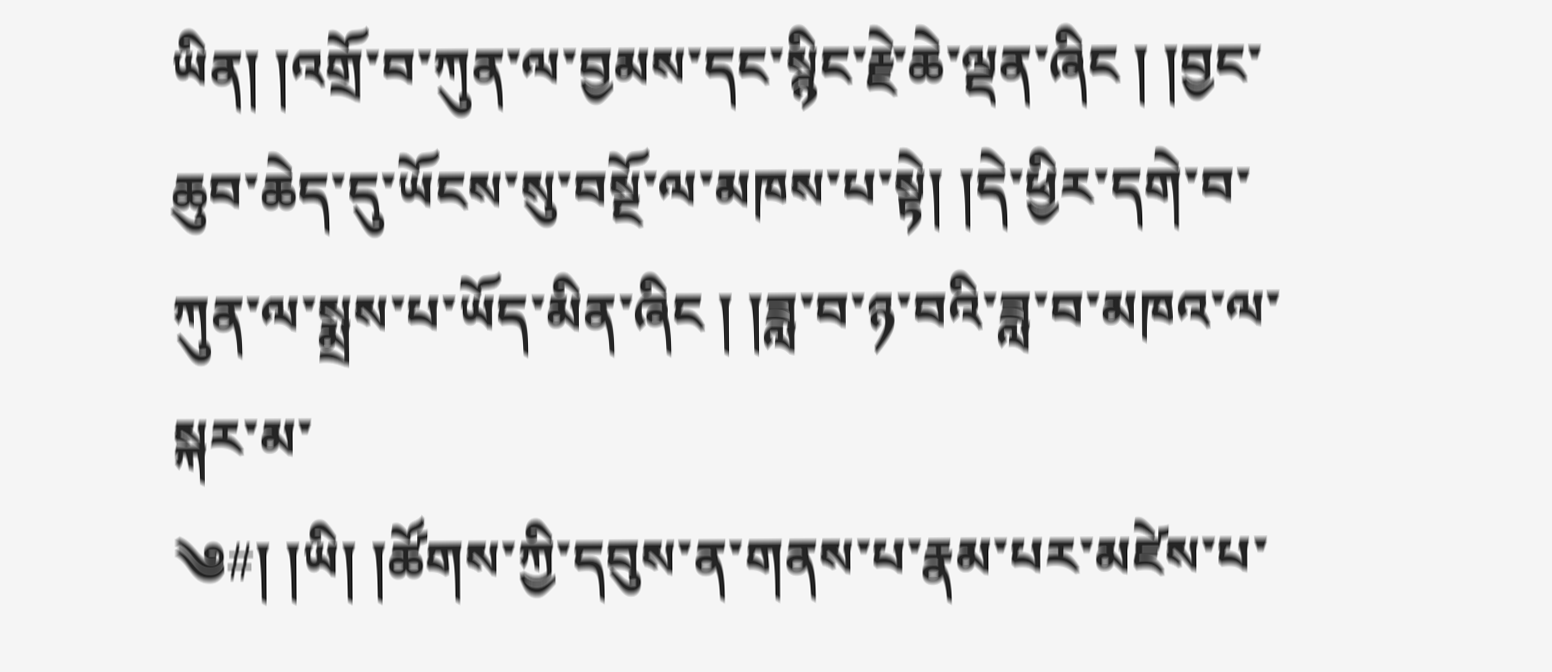ཡིན། །འགྲོ་བ་ཀུན་ལ་བྱམས་དང་སྙིང་རྗེ་ཆེ་ལྡན་ཞིང ། །བྱང་ཆུབ་ཆེད་དུ་ཡོངས་སུ་བསྔོ་ལ་མཁས་པ་སྟེ། །དེ་ཕྱིར་དགེ་བ་ཀུན་ལ་སྨྲས་པ་ཡོད་མིན་ཞིང ། །ཟླ་བ་ཉ་བའི་ཟླ་བ་མཁའ་ལ་སྐར་མ་
༄#། །ཡི། །ཚོགས་ཀྱི་དབུས་ན་གནས་པ་རྣམ་པར་མཛེས་པ་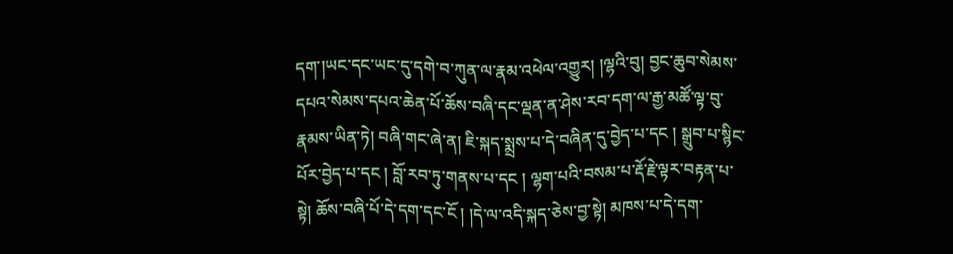དག་།ཡང་དང་ཡང་དུ་དགེ་བ་ཀུན་ལ་རྣམ་འཕེལ་འགྱུར། །ལྷའི་བུ། བྱང་ཆུབ་སེམས་དཔའ་སེམས་དཔའ་ཆེན་པོ་ཆོས་བཞི་དང་ལྡན་ན་ཤེས་རབ་དག་ལ་རྒྱ་མཚོ་ལྟ་བུ་རྣམས་ཡིན་ཏེ། བཞི་གང་ཞེ་ན། ཇི་སྐད་སྨྲས་པ་དེ་བཞིན་དུ་བྱེད་པ་དང ། སྒྲུབ་པ་སྙིང་པོར་བྱེད་པ་དང ། བློ་རབ་ཏུ་གནས་པ་དང ། ལྷག་པའི་བསམ་པ་རྡོ་རྗེ་ལྟར་བརྟན་པ་སྟེ། ཆོས་བཞི་པོ་དེ་དག་དང་ངོ ། །དེ་ལ་འདི་སྐད་ཅེས་བྱ་སྟེ། མཁས་པ་དེ་དག་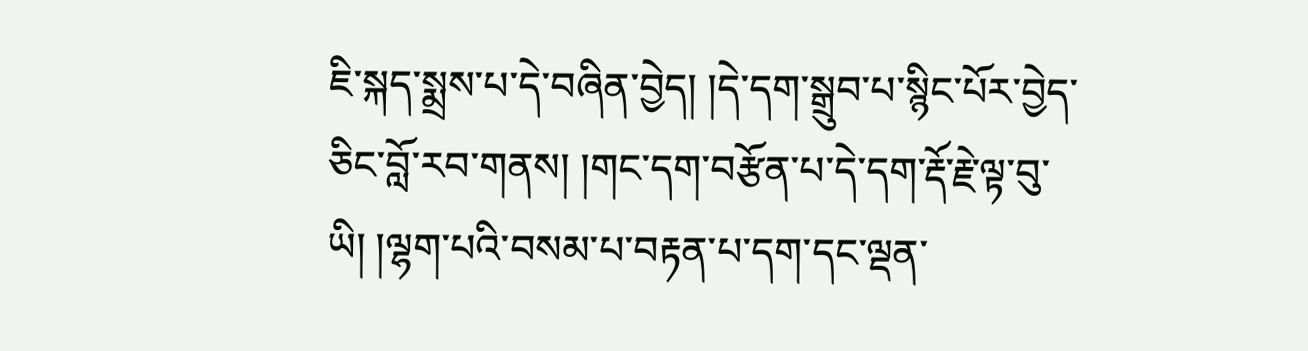ཇི་སྐད་སྨྲས་པ་དེ་བཞིན་བྱེད། །དེ་དག་སྒྲུབ་པ་སྙིང་པོར་བྱེད་ཅིང་བློ་རབ་གནས། །གང་དག་བརྩོན་པ་དེ་དག་རྡོ་རྗེ་ལྟ་བུ་ཡི། །ལྷག་པའི་བསམ་པ་བརྟན་པ་དག་དང་ལྡན་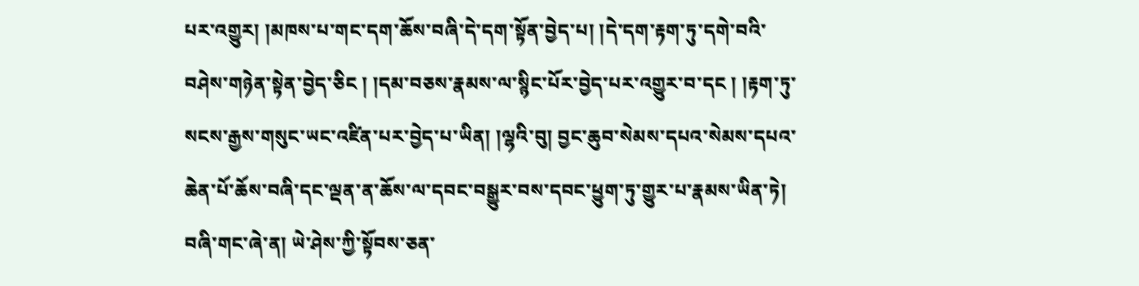པར་འགྱུར། །མཁས་པ་གང་དག་ཆོས་བཞི་དེ་དག་སྟོན་བྱེད་པ། །དེ་དག་རྟག་ཏུ་དགེ་བའི་བཤེས་གཉེན་སྟེན་བྱེད་ཅིང ། །དམ་བཅས་རྣམས་ལ་སྙིང་པོར་བྱེད་པར་འགྱུར་བ་དང ། །རྟག་ཏུ་སངས་རྒྱས་གསུང་ཡང་འཛིན་པར་བྱེད་པ་ཡིན། །ལྷའི་བུ། བྱང་ཆུབ་སེམས་དཔའ་སེམས་དཔའ་ཆེན་པོ་ཆོས་བཞི་དང་ལྡན་ན་ཆོས་ལ་དབང་བསྒྱུར་བས་དབང་ཕྱུག་ཏུ་གྱུར་པ་རྣམས་ཡིན་ཏེ། བཞི་གང་ཞེ་ན། ཡེ་ཤེས་ཀྱི་སྟོབས་ཅན་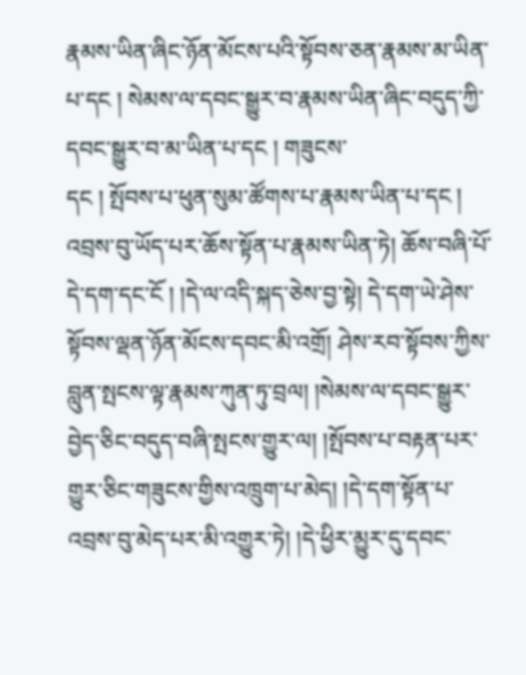རྣམས་ཡིན་ཞིང་ཉོན་མོངས་པའི་སྟོབས་ཅན་རྣམས་མ་ཡིན་པ་དང ། སེམས་ལ་དབང་སྒྱུར་བ་རྣམས་ཡིན་ཞིང་བདུད་ཀྱི་དབང་སྒྱུར་བ་མ་ཡིན་པ་དང ། གཟུངས་
དང ། སྤོབས་པ་ཕུན་སུམ་ཚོགས་པ་རྣམས་ཡིན་པ་དང ། འབྲས་བུ་ཡོད་པར་ཆོས་སྟོན་པ་རྣམས་ཡིན་ཏེ། ཆོས་བཞི་པོ་དེ་དག་དང་ངོ ། །དེ་ལ་འདི་སྐད་ཅེས་བྱ་སྟེ། དེ་དག་ཡེ་ཤེས་སྟོབས་ལྡན་ཉོན་མོངས་དབང་མི་འགྲོ། ཤེས་རབ་སྟོབས་ཀྱིས་བླུན་སྤངས་ལྟ་རྣམས་ཀུན་ཏུ་བྲལ། །སེམས་ལ་དབང་སྒྱུར་བྱེད་ཅིང་བདུད་བཞི་སྤངས་གྱུར་ལ། །སྤོབས་པ་བརྟན་པར་གྱུར་ཅིང་གཟུངས་གྱིས་འཁྲུག་པ་མེད། །དེ་དག་སྟོན་པ་འབྲས་བུ་མེད་པར་མི་འགྱུར་ཏེ། །དེ་ཕྱིར་མྱུར་དུ་དབང་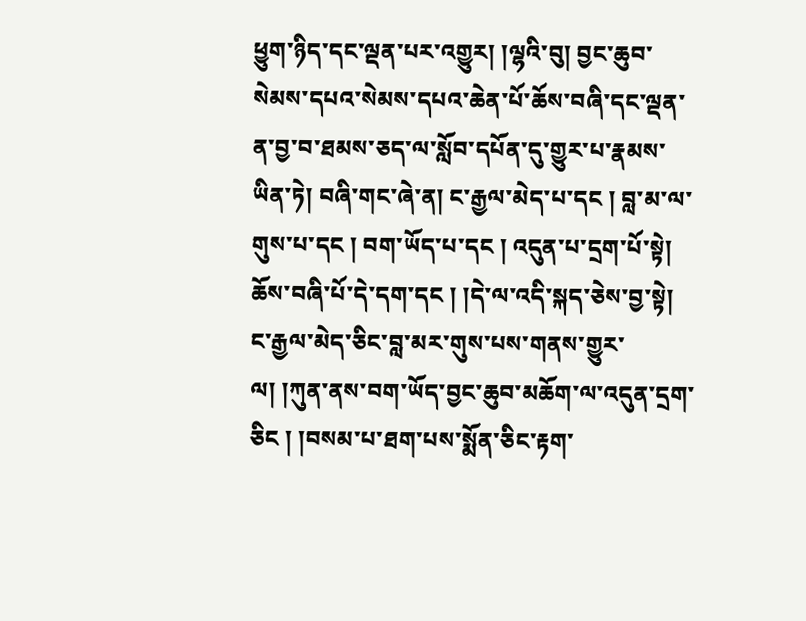ཕྱུག་ཉིད་དང་ལྡན་པར་འགྱུར། །ལྷའི་བུ། བྱང་ཆུབ་སེམས་དཔའ་སེམས་དཔའ་ཆེན་པོ་ཆོས་བཞི་དང་ལྡན་ན་བྱ་བ་ཐམས་ཅད་ལ་སློབ་དཔོན་དུ་གྱུར་པ་རྣམས་ཡིན་ཏེ། བཞི་གང་ཞེ་ན། ང་རྒྱལ་མེད་པ་དང ། བླ་མ་ལ་གུས་པ་དང ། བག་ཡོད་པ་དང ། འདུན་པ་དྲག་པོ་སྟེ། ཆོས་བཞི་པོ་དེ་དག་དང ། །དེ་ལ་འདི་སྐད་ཅེས་བྱ་སྟེ། ང་རྒྱལ་མེད་ཅིང་བླ་མར་གུས་པས་གནས་གྱུར་ལ། །ཀུན་ནས་བག་ཡོད་བྱང་ཆུབ་མཆོག་ལ་འདུན་དྲག་ཅིང ། །བསམ་པ་ཐག་པས་སྨོན་ཅིང་རྟག་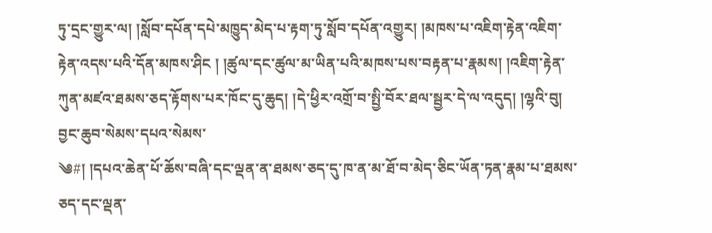ཏུ་དྲང་གྱུར་ལ། །སློབ་དཔོན་དཔེ་མཁྱུད་མེད་པ་རྟག་ཏུ་སློབ་དཔོན་འགྱུར། །མཁས་པ་འཇིག་རྟེན་འཇིག་རྟེན་འདས་པའི་དོན་མཁས་ཤིང ། །ཚུལ་དང་ཚུལ་མ་ཡིན་པའི་མཁས་པས་བརྟན་པ་རྣམས། །འཇིག་རྟེན་ཀུན་མཛའ་ཐམས་ཅད་རྟོགས་པར་ཁོང་དུ་ཆུད། །དེ་ཕྱིར་འགྲོ་བ་སྤྱི་བོར་ཐལ་སྦྱར་དེ་ལ་འདུད། །ལྷའི་བུ། བྱང་ཆུབ་སེམས་དཔའ་སེམས་
༄#། །དཔའ་ཆེན་པོ་ཆོས་བཞི་དང་ལྡན་ན་ཐམས་ཅད་དུ་ཁ་ན་མ་ཐོ་བ་མེད་ཅིང་ཡོན་ཏན་རྣམ་པ་ཐམས་ཅད་དང་ལྡན་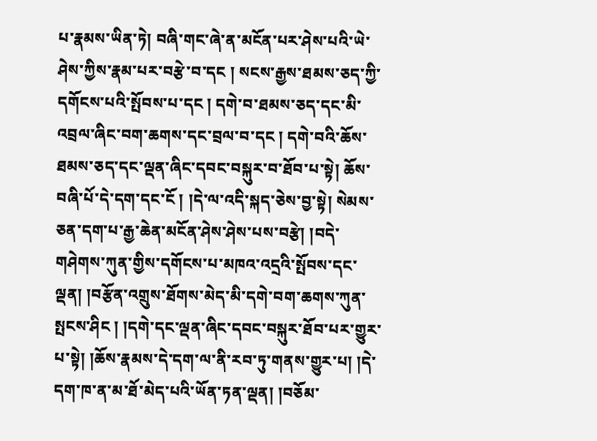པ་རྣམས་ཡིན་ཏེ། བཞི་གང་ཞེ་ན་མངོན་པར་ཤེས་པའི་ཡེ་ཤེས་ཀྱིས་རྣམ་པར་བརྩེ་བ་དང ། སངས་རྒྱས་ཐམས་ཅད་ཀྱི་དགོངས་པའི་སྤོབས་པ་དང ། དགེ་བ་ཐམས་ཅད་དང་མི་འབྲལ་ཞིང་བག་ཆགས་དང་བྲལ་བ་དང ། དགེ་བའི་ཆོས་ཐམས་ཅད་དང་ལྡན་ཞིང་དབང་བསྐུར་བ་ཐོབ་པ་སྟེ། ཆོས་བཞི་པོ་དེ་དག་དང་ངོ ། །དེ་ལ་འདི་སྐད་ཅེས་བྱ་སྟེ། སེམས་ཅན་དག་པ་རྒྱ་ཆེན་མངོན་ཤེས་ཤེས་པས་བརྩེ། །བདེ་གཤེགས་ཀུན་གྱིས་དགོངས་པ་མཁའ་འདྲའི་སྤོབས་དང་ལྡན། །བརྩོན་འགྲུས་ཐོགས་མེད་མི་དགེ་བག་ཆགས་ཀུན་སྤངས་ཤིང ། །དགེ་དང་ལྡན་ཞིང་དབང་བསྐུར་ཐོབ་པར་གྱུར་པ་སྟེ། །ཆོས་རྣམས་དེ་དག་ལ་ནི་རབ་ཏུ་གནས་གྱུར་པ། །དེ་དག་ཁ་ན་མ་ཐོ་མེད་པའི་ཡོན་ཏན་ལྡན། །བཅོམ་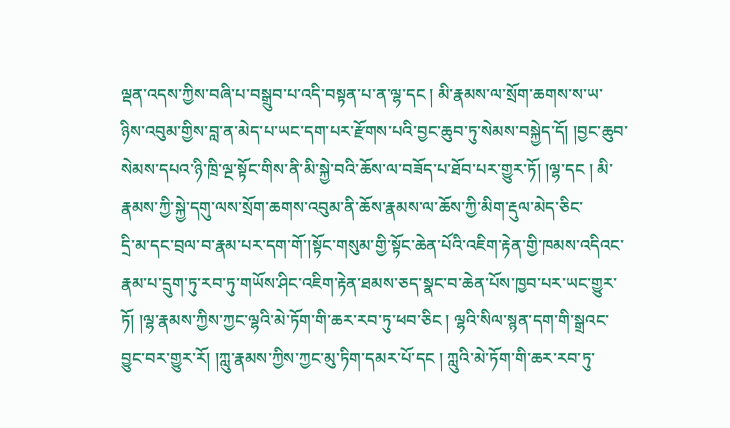ལྡན་འདས་ཀྱིས་བཞི་པ་བསྒྲུབ་པ་འདི་བསྟན་པ་ན་ལྷ་དང ། མི་རྣམས་ལ་སྲོག་ཆགས་ས་ཡ་ཉིས་འབུམ་གྱིས་བླ་ན་མེད་པ་ཡང་དག་པར་རྫོགས་པའི་བྱང་ཆུབ་ཏུ་སེམས་བསྐྱེད་དོ། །བྱང་ཆུབ་སེམས་དཔའ་ཉི་ཁྲི་ལྔ་སྟོང་གིས་ནི་མི་སྐྱེ་བའི་ཆོས་ལ་བཟོད་པ་ཐོབ་པར་གྱུར་ཏོ། །ལྷ་དང ། མི་རྣམས་ཀྱི་སྐྱེ་དགུ་ལས་སྲོག་ཆགས་འབུམ་ནི་ཆོས་རྣམས་ལ་ཆོས་ཀྱི་མིག་རྡུལ་མེད་ཅིང་
དྲི་མ་དང་བྲལ་བ་རྣམ་པར་དག་གོ་།སྟོང་གསུམ་གྱི་སྟོང་ཆེན་པོའི་འཇིག་རྟེན་གྱི་ཁམས་འདིའང་རྣམ་པ་དྲུག་ཏུ་རབ་ཏུ་གཡོས་ཤིང་འཇིག་རྟེན་ཐམས་ཅད་སྣང་བ་ཆེན་པོས་ཁྱབ་པར་ཡང་གྱུར་ཏོ། །ལྷ་རྣམས་ཀྱིས་ཀྱང་ལྷའི་མེ་ཏོག་གི་ཆར་རབ་ཏུ་ཕབ་ཅིང ། ལྷའི་སིལ་སྙན་དག་གི་སྒྲའང་བྱུང་བར་གྱུར་རོ། །ཀླུ་རྣམས་ཀྱིས་ཀྱང་མུ་ཏིག་དམར་པོ་དང ། ཀླུའི་མེ་ཏོག་གི་ཆར་རབ་ཏུ་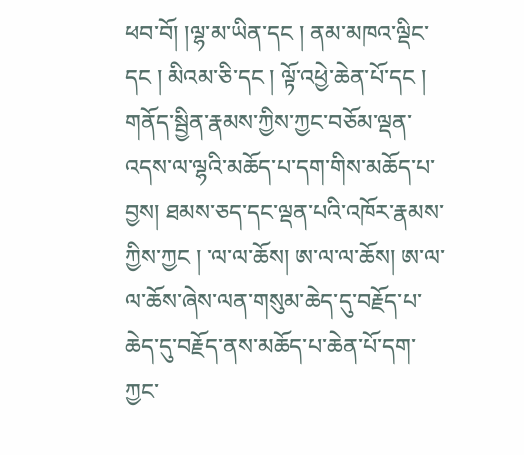ཕབ་བོ། །ལྷ་མ་ཡིན་དང ། ནམ་མཁའ་ལྡིང་དང ། མིའམ་ཅི་དང ། ལྟོ་འཕྱེ་ཆེན་པོ་དང ། གནོད་སྦྱིན་རྣམས་ཀྱིས་ཀྱང་བཅོམ་ལྡན་འདས་ལ་ལྷའི་མཆོད་པ་དག་གིས་མཆོད་པ་བྱས། ཐམས་ཅད་དང་ལྡན་པའི་འཁོར་རྣམས་ཀྱིས་ཀྱང ། ་ལ་ལ་ཆོས། ཨ་ལ་ལ་ཆོས། ཨ་ལ་ལ་ཆོས་ཞེས་ལན་གསུམ་ཆེད་དུ་བརྗོད་པ་ཆེད་དུ་བརྗོད་ནས་མཆོད་པ་ཆེན་པོ་དག་ཀྱང་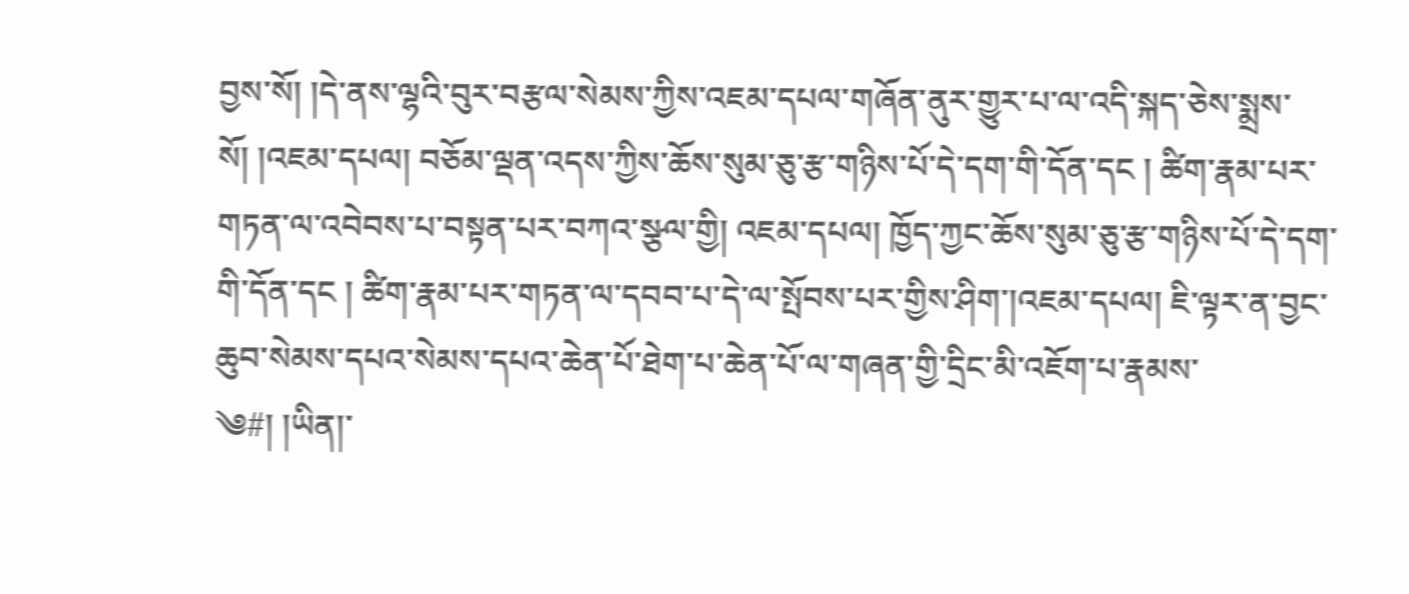བྱས་སོ། །དེ་ནས་ལྷའི་བུར་བརྩལ་སེམས་ཀྱིས་འཇམ་དཔལ་གཞོན་ནུར་གྱུར་པ་ལ་འདི་སྐད་ཅེས་སྨྲས་སོ། །འཇམ་དཔལ། བཅོམ་ལྡན་འདས་ཀྱིས་ཆོས་སུམ་ཅུ་རྩ་གཉིས་པོ་དེ་དག་གི་དོན་དང ། ཚིག་རྣམ་པར་གཏན་ལ་འབེབས་པ་བསྟན་པར་བཀའ་སྩལ་གྱི། འཇམ་དཔལ། ཁྱོད་ཀྱང་ཆོས་སུམ་ཅུ་རྩ་གཉིས་པོ་དེ་དག་གི་དོན་དང ། ཚིག་རྣམ་པར་གཏན་ལ་དབབ་པ་དེ་ལ་སྤོབས་པར་གྱིས་ཤིག་།འཇམ་དཔལ། ཇི་ལྟར་ན་བྱང་ཆུབ་སེམས་དཔའ་སེམས་དཔའ་ཆེན་པོ་ཐེག་པ་ཆེན་པོ་ལ་གཞན་གྱི་དྲིང་མི་འཇོག་པ་རྣམས་
༄#། །ཡིན།་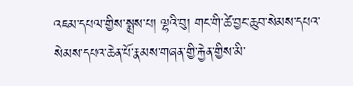འཇམ་དཔལ་གྱིས་སྨྲས་པ། ལྷའི་བུ། གང་གི་ཚེ་བྱང་ཆུབ་སེམས་དཔའ་སེམས་དཔའ་ཆེན་པོ་རྣམས་གཞན་གྱི་རྐྱེན་གྱིས་མི་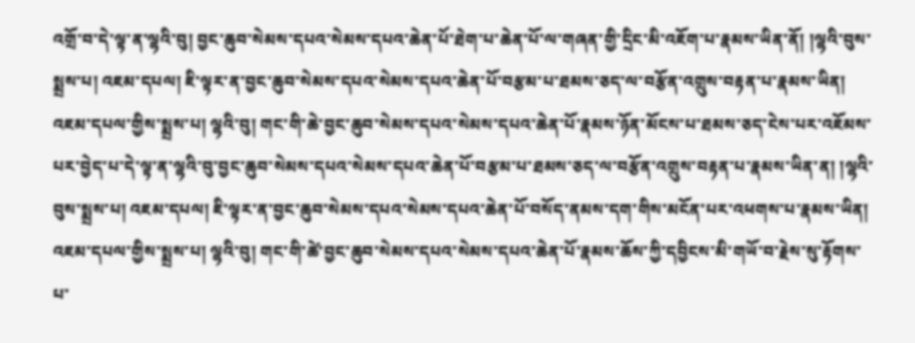འགྲོ་བ་དེ་ལྟ་ན་ལྷའི་བུ། བྱང་ཆུབ་སེམས་དཔའ་སེམས་དཔའ་ཆེན་པོ་ཐེག་པ་ཆེན་པོ་ལ་གཞན་གྱི་དྲིང་མི་འཇོག་པ་རྣམས་ཡིན་ནོ། །ལྷའི་བུས་སྨྲས་པ། འཇམ་དཔལ། ཇི་ལྟར་ན་བྱང་ཆུབ་སེམས་དཔའ་སེམས་དཔའ་ཆེན་པོ་བརྩམ་པ་ཐམས་ཅད་ལ་བརྩོན་འགྲུས་བརྟན་པ་རྣམས་ཡིན། འཇམ་དཔལ་གྱིས་སྨྲས་པ། ལྷའི་བུ། གང་གི་ཆེ་བྱང་ཆུབ་སེམས་དཔའ་སེམས་དཔའ་ཆེན་པོ་རྣམས་ཉོན་མོངས་པ་ཐམས་ཅད་ངེས་པར་འཇོམས་པར་བྱེད་པ་དེ་ལྟ་ན་ལྷའི་བུ་བྱང་ཆུབ་སེམས་དཔའ་སེམས་དཔའ་ཆེན་པོ་བརྩམ་པ་ཐམས་ཅད་ལ་བརྩོན་འགྲུས་བརྟན་པ་རྣམས་ཡིན་ན། །ལྷའི་བུས་སྨྲས་པ། འཇམ་དཔལ། ཇི་ལྟར་ན་བྱང་ཆུབ་སེམས་དཔའ་སེམས་དཔའ་ཆེན་པོ་བསོད་ནམས་དག་གིས་མངོན་པར་འཕགས་པ་རྣམས་ཡིན། འཇམ་དཔལ་གྱིས་སྨྲས་པ། ལྷའི་བུ། གང་གི་ཚེ་བྱང་ཆུབ་སེམས་དཔའ་སེམས་དཔའ་ཆེན་པོ་རྣམས་ཆོས་ཀྱི་དབྱིངས་མི་གཡོ་བ་རྗེས་སུ་རྟོགས་པ་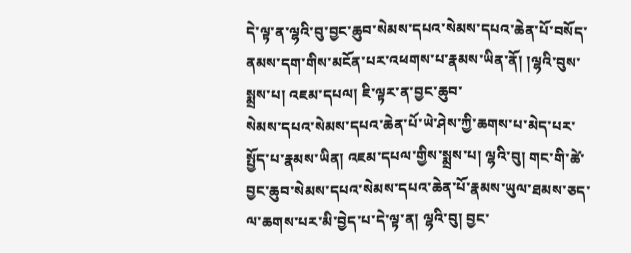དེ་ལྟ་ན་ལྷའི་བུ་བྱང་ཆུབ་སེམས་དཔའ་སེམས་དཔའ་ཆེན་པོ་བསོད་ནམས་དག་གིས་མངོན་པར་འཕགས་པ་རྣམས་ཡིན་ནོ། །ལྷའི་བུས་སྨྲས་པ། འཇམ་དཔལ། ཇི་ལྟར་ན་བྱང་ཆུབ་
སེམས་དཔའ་སེམས་དཔའ་ཆེན་པོ་ཡེ་ཤེས་ཀྱི་ཆགས་པ་མེད་པར་སྤྱོད་པ་རྣམས་ཡིན། འཇམ་དཔལ་གྱིས་སྨྲས་པ། ལྷའི་བུ། གང་གི་ཚེ་བྱང་ཆུབ་སེམས་དཔའ་སེམས་དཔའ་ཆེན་པོ་རྣམས་ཡུལ་ཐམས་ཅད་ལ་ཆགས་པར་མི་བྱེད་པ་དེ་ལྟ་ན། ལྷའི་བུ། བྱང་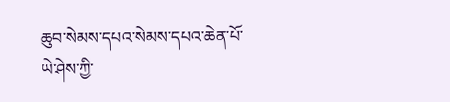ཆུབ་སེམས་དཔའ་སེམས་དཔའ་ཆེན་པོ་ཡེ་ཤེས་ཀྱི་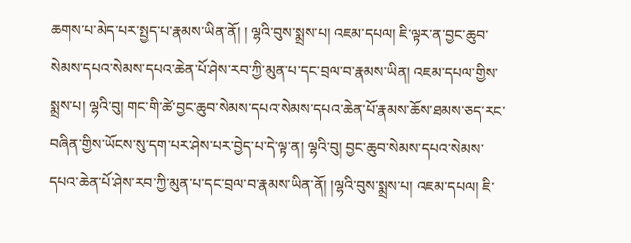ཆགས་པ་མེད་པར་སྤྱད་པ་རྣམས་ཡིན་ནོ། ། ལྷའི་བུས་སྨྲས་པ། འཇམ་དཔལ། ཇི་ལྟར་ན་བྱང་ཆུབ་སེམས་དཔའ་སེམས་དཔའ་ཆེན་པོ་ཤེས་རབ་ཀྱི་མུན་པ་དང་བྲལ་བ་རྣམས་ཡིན། འཇམ་དཔལ་གྱིས་སྨྲས་པ། ལྷའི་བུ། གང་གི་ཚེ་བྱང་ཆུབ་སེམས་དཔའ་སེམས་དཔའ་ཆེན་པོ་རྣམས་ཆོས་ཐམས་ཅད་རང་བཞིན་གྱིས་ཡོངས་སུ་དག་པར་ཤེས་པར་བྱེད་པ་དེ་ལྟ་ན། ལྷའི་བུ། བྱང་ཆུབ་སེམས་དཔའ་སེམས་དཔའ་ཆེན་པོ་ཤེས་རབ་ཀྱི་མུན་པ་དང་བྲལ་བ་རྣམས་ཡིན་ནོ། །ལྷའི་བུས་སྨྲས་པ། འཇམ་དཔལ། ཇི་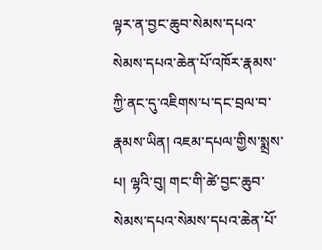ལྟར་ན་བྱང་ཆུབ་སེམས་དཔའ་སེམས་དཔའ་ཆེན་པོ་འཁོར་རྣམས་ཀྱི་ནང་དུ་འཇིགས་པ་དང་བྲལ་བ་རྣམས་ཡིན། འཇམ་དཔལ་གྱིས་སྨྲས་པ། ལྷའི་བུ། གང་གི་ཚེ་བྱང་ཆུབ་སེམས་དཔའ་སེམས་དཔའ་ཆེན་པོ་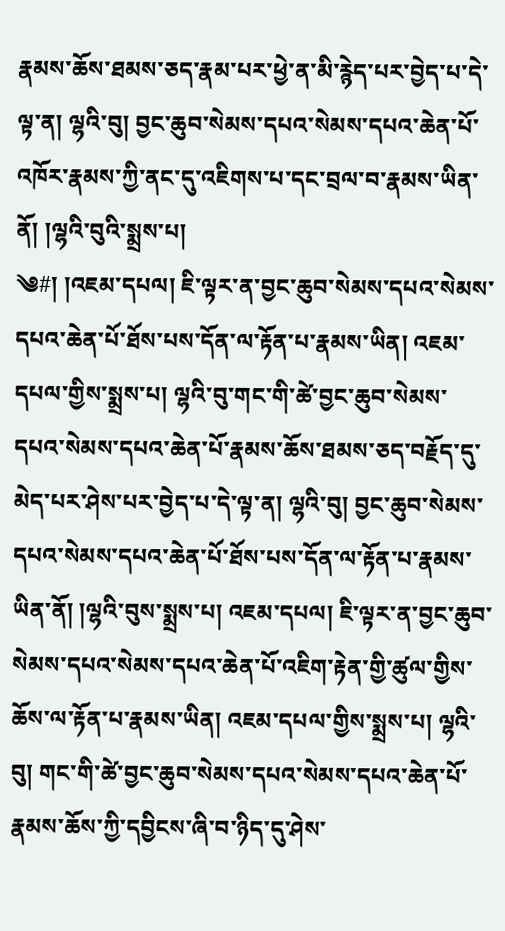རྣམས་ཆོས་ཐམས་ཅད་རྣམ་པར་ཕྱེ་ན་མི་རྙེད་པར་བྱེད་པ་དེ་ལྟ་ན། ལྷའི་བུ། བྱང་ཆུབ་སེམས་དཔའ་སེམས་དཔའ་ཆེན་པོ་འཁོར་རྣམས་ཀྱི་ནང་དུ་འཇིགས་པ་དང་བྲལ་བ་རྣམས་ཡིན་ནོ། །ལྷའི་བུའི་སྨྲས་པ།
༄#། །འཇམ་དཔལ། ཇི་ལྟར་ན་བྱང་ཆུབ་སེམས་དཔའ་སེམས་དཔའ་ཆེན་པོ་ཐོས་པས་དོན་ལ་རྟོན་པ་རྣམས་ཡིན། འཇམ་དཔལ་གྱིས་སྨྲས་པ། ལྷའི་བུ་གང་གི་ཚེ་བྱང་ཆུབ་སེམས་དཔའ་སེམས་དཔའ་ཆེན་པོ་རྣམས་ཆོས་ཐམས་ཅད་བརྗོད་དུ་མེད་པར་ཤེས་པར་བྱེད་པ་དེ་ལྟ་ན། ལྷའི་བུ། བྱང་ཆུབ་སེམས་དཔའ་སེམས་དཔའ་ཆེན་པོ་ཐོས་པས་དོན་ལ་རྟོན་པ་རྣམས་ཡིན་ནོ། །ལྷའི་བུས་སྨྲས་པ། འཇམ་དཔལ། ཇི་ལྟར་ན་བྱང་ཆུབ་སེམས་དཔའ་སེམས་དཔའ་ཆེན་པོ་འཇིག་རྟེན་གྱི་ཚུལ་གྱིས་ཆོས་ལ་རྟོན་པ་རྣམས་ཡིན། འཇམ་དཔལ་གྱིས་སྨྲས་པ། ལྷའི་བུ། གང་གི་ཚེ་བྱང་ཆུབ་སེམས་དཔའ་སེམས་དཔའ་ཆེན་པོ་རྣམས་ཆོས་ཀྱི་དབྱིངས་ཞི་བ་ཉིད་དུ་ཤེས་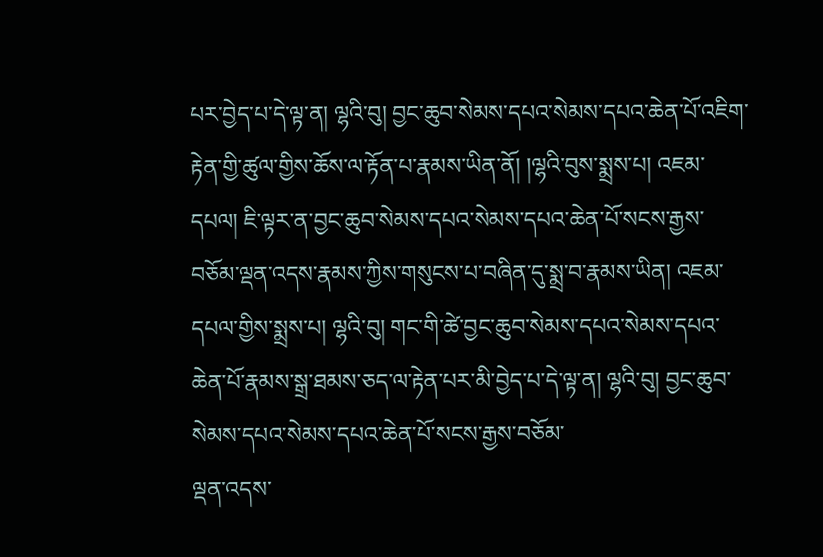པར་བྱེད་པ་དེ་ལྟ་ན། ལྷའི་བུ། བྱང་ཆུབ་སེམས་དཔའ་སེམས་དཔའ་ཆེན་པོ་འཇིག་རྟེན་གྱི་ཚུལ་གྱིས་ཆོས་ལ་རྟོན་པ་རྣམས་ཡིན་ནོ། །ལྷའི་བུས་སྨྲས་པ། འཇམ་དཔལ། ཇི་ལྟར་ན་བྱང་ཆུབ་སེམས་དཔའ་སེམས་དཔའ་ཆེན་པོ་སངས་རྒྱས་བཅོམ་ལྡན་འདས་རྣམས་ཀྱིས་གསུངས་པ་བཞིན་དུ་སྨྲ་བ་རྣམས་ཡིན། འཇམ་དཔལ་གྱིས་སྨྲས་པ། ལྷའི་བུ། གང་གི་ཚེ་བྱང་ཆུབ་སེམས་དཔའ་སེམས་དཔའ་ཆེན་པོ་རྣམས་སྒྲ་ཐམས་ཅད་ལ་རྟེན་པར་མི་བྱེད་པ་དེ་ལྟ་ན། ལྷའི་བུ། བྱང་ཆུབ་སེམས་དཔའ་སེམས་དཔའ་ཆེན་པོ་སངས་རྒྱས་བཅོམ་
ལྡན་འདས་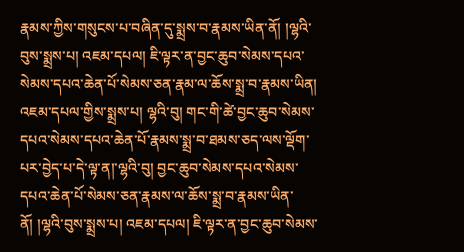རྣམས་ཀྱིས་གསུངས་པ་བཞིན་དུ་སྨྲས་བ་རྣམས་ཡིན་ནོ། །ལྷའི་བུས་སྨྲས་པ། འཇམ་དཔལ། ཇི་ལྟར་ན་བྱང་ཆུབ་སེམས་དཔའ་སེམས་དཔའ་ཆེན་པོ་སེམས་ཅན་རྣམ་ལ་ཆོས་སྨྲ་བ་རྣམས་ཡིན། འཇམ་དཔལ་གྱིས་སྨྲས་པ། ལྷའི་བུ། གང་གི་ཚེ་བྱང་ཆུབ་སེམས་དཔའ་སེམས་དཔའ་ཆེན་པོ་རྣམས་སྨྲ་བ་ཐམས་ཅད་ལས་ལྡོག་པར་བྱེད་པ་དེ་ལྟ་ན།་ལྷའི་བུ། བྱང་ཆུབ་སེམས་དཔའ་སེམས་དཔའ་ཆེན་པོ་སེམས་ཅན་རྣམས་ལ་ཆོས་སྨྲ་བ་རྣམས་ཡིན་ནོ། །ལྷའི་བུས་སྨྲས་པ། འཇམ་དཔལ། ཇི་ལྟར་ན་བྱང་ཆུབ་སེམས་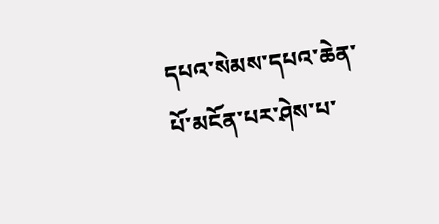དཔའ་སེམས་དཔའ་ཆེན་པོ་མངོན་པར་ཤེས་པ་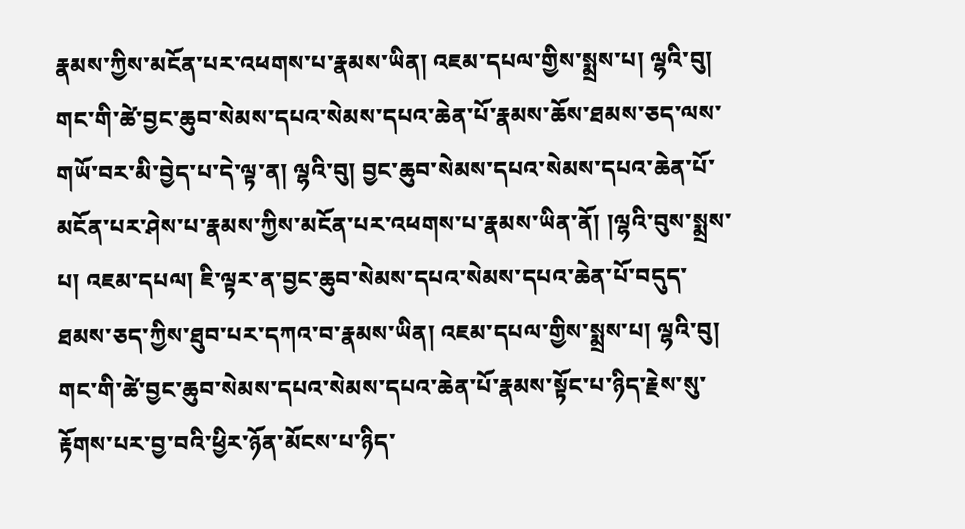རྣམས་ཀྱིས་མངོན་པར་འཕགས་པ་རྣམས་ཡིན། འཇམ་དཔལ་གྱིས་སྨྲས་པ། ལྷའི་བུ། གང་གི་ཚེ་བྱང་ཆུབ་སེམས་དཔའ་སེམས་དཔའ་ཆེན་པོ་རྣམས་ཆོས་ཐམས་ཅད་ལས་གཡོ་བར་མི་བྱེད་པ་དེ་ལྟ་ན། ལྷའི་བུ། བྱང་ཆུབ་སེམས་དཔའ་སེམས་དཔའ་ཆེན་པོ་མངོན་པར་ཤེས་པ་རྣམས་ཀྱིས་མངོན་པར་འཕགས་པ་རྣམས་ཡིན་ནོ། །ལྷའི་བུས་སྨྲས་པ། འཇམ་དཔལ། ཇི་ལྟར་ན་བྱང་ཆུབ་སེམས་དཔའ་སེམས་དཔའ་ཆེན་པོ་བདུད་ཐམས་ཅད་ཀྱིས་ཐུབ་པར་དཀའ་བ་རྣམས་ཡིན། འཇམ་དཔལ་གྱིས་སྨྲས་པ། ལྷའི་བུ། གང་གི་ཚེ་བྱང་ཆུབ་སེམས་དཔའ་སེམས་དཔའ་ཆེན་པོ་རྣམས་སྟོང་པ་ཉིད་རྗེས་སུ་རྟོགས་པར་བྱ་བའི་ཕྱིར་ཉོན་མོངས་པ་ཉིད་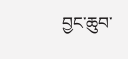བྱང་ཆུབ་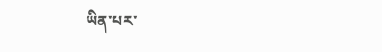ཡིན་པར་